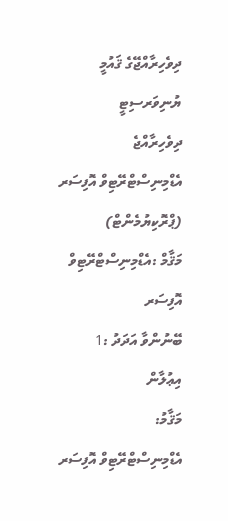ދިވެހިރާއްޖޭގެ ޤައުމީ ޔުނިވަރސިޓީ
ދިވެހިރާއްޖެ
އެޑްމިނިސްޓްރޭޓިވް އޮފިސަރ (ޕްރޮކިޔުމެންޓް)
މަޤާމް :އެޑްމިނިސްޓްރޭޓިވް އޮފިސަރ
ބޭނުންވާ އަދަދު :1
އިޢުލާން
މަޤާމު:
އެޑްމިނިސްޓްރޭޓިވް އޮފިސަރ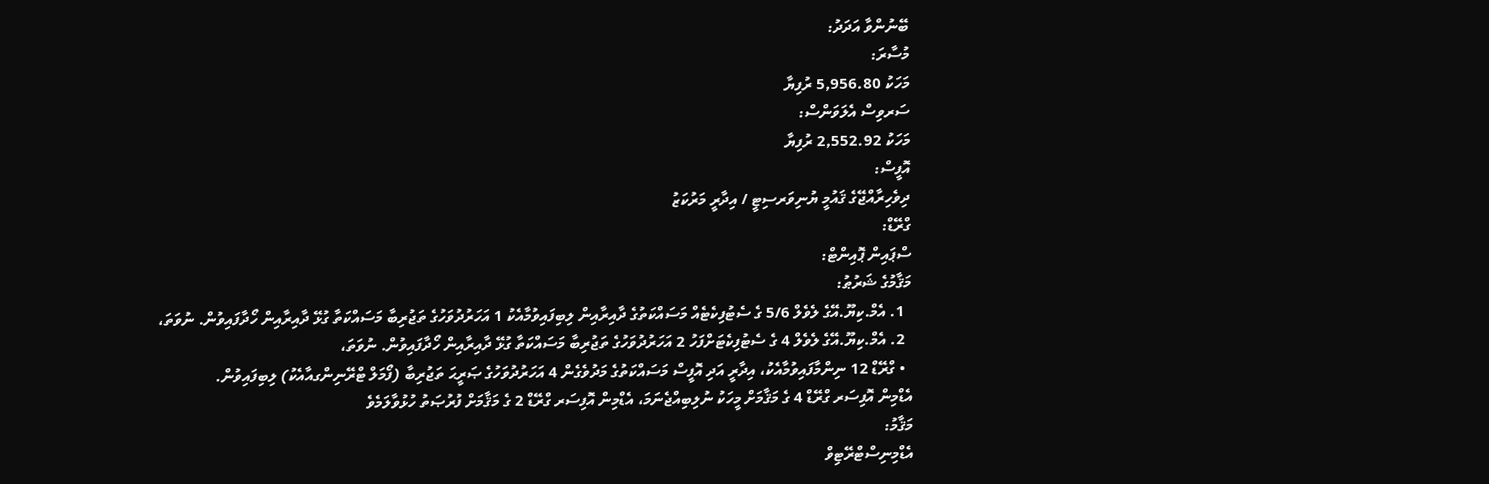ބޭނުންވާ އަދަދު:
މުސާރަ:
މަހަކު 5,956.80 ރުފިޔާ
ސަރވިސް އެލަވަންސް:
މަހަކު 2,552.92 ރުފިޔާ
އޮފީސް:
ދިވެހިރާއްޖޭގެ ޤައުމީ ޔުނިވަރސިޓީ / އިދާރީ މަރުކަޒު
ގްރޭޑް:
ސްޕައިން ޕޮއިންޓް:
މަޤާމުގެ ޝަރުޠު:
  1. އެމް.ކިޔޫ.އޭގެ ލެވެލް 5/6 ގެ ސެޓުފިކެޓެއް މަސައްކަތުގެ ދާއިރާއިން ލިބިފައިވުމާއެކު 1 އަހަރުދުވަހުގެ ތަޖުރިބާ މަސައްކަތާ ގުޅޭ ދާއިރާއިން ހޯދާފައިވުން. ނުވަތަ،
  2. އެމް.ކިޔޫ.އޭގެ ލެވެލް 4 ގެ ސެޓުފިކެޓަށްފަހު 2 އަހަރުދުވަހުގެ ތަޖުރިބާ މަސައްކަތާ ގުޅޭ ދާއިރާއިން ހޯދާފައިވުން. ނުވަތަ،
  • ގްރޭޑް 12 ނިންމާފައިވުމާއެކު، އިދާރީ އަދި އޮފީސް މަސައްކަތުގެ މަދުވެގެން 4 އަހަރުދުވަހުގެ ޞަރީޙަ ތަޖުރިބާ (ފޯމަލް ޓްރޭނިންގއާއެކު) ލިބިފައިވުން.
އެޑްމިން އޮފިސަރ ގްރޭޑް 4 ގެ މަޤާމަށް މީހަކު ނުލިބިއްޖެނަމަ، އެޑްމިން އޮފިސަރ ގްރޭޑް 2 ގެ މަޤާމަށް ފުރުޞަތު ހުޅުވާލަމެވެ
މަޤާމު:
އެޑްމިނިސްޓްރޭޓިވް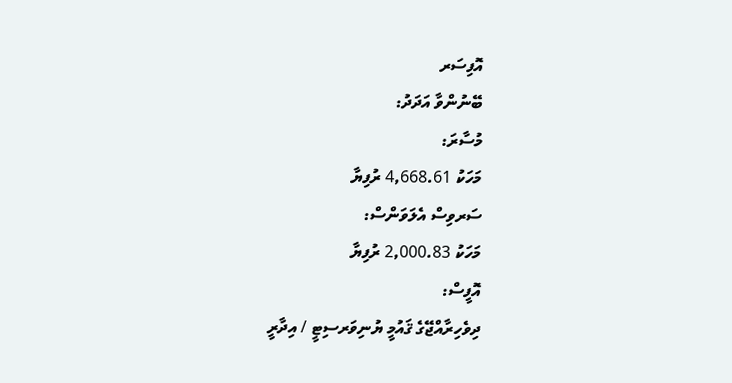އޮފިސަރ
ބޭނުންވާ އަދަދު:
މުސާރަ:
މަހަކު 4,668.61 ރުފިޔާ
ސަރވިސް އެލަވަންސް:
މަހަކު 2,000.83 ރުފިޔާ
އޮފީސް:
ދިވެހިރާއްޖޭގެ ޤައުމީ ޔުނިވަރސިޓީ / އިދާރީ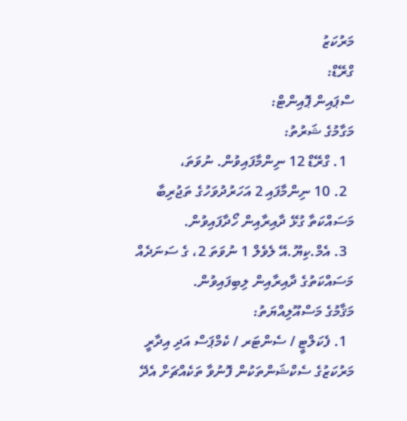މަރުކަޒު
ގްރޭޑް:
ސްޕައިން ޕޮއިންޓް:
މަގާމުގެ ޝަރުތު:
  1. ގްރޭޑް 12 ނިންމާފައިވުން. ނުވަތަ،
  2. 10 ނިންމާފައި 2 އަހަރުދުވަހުގެ ތަޖުރިބާ މަސައްކަތާ ގުޅޭ ދާއިރާއިން ހޯދާފައިވުން.
  3. އެމް.ކިޔޫ.އޭ ލެވެލް 1 ނުވަތަ 2، ގެ ސަނަދެއް މަސައްކަތުގެ ދާއިރާއިން ލިބިފައިވުން.
މަޤާމުގެ މަސްއޫލިއްޔަތު:
  1. ފެކަލްޓީ / ސެންޓަރ / ކެމްޕަސް އަދި އިދާރީ މަރުކަޒުގެ ސެކްޝަންތަކުން ފޮނުވާ ތަކެއްޗަށް އެދޭ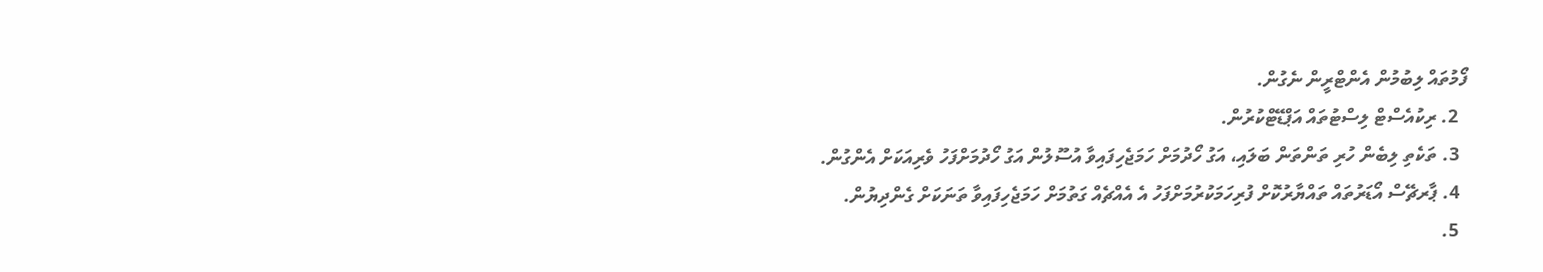ފޯމުތައް ލިބުމުން އެންޓްރީން ނެގުން.
  2. ރިކުއެސްޓް ލިސްޓުތައް އަޕްޑޭޓްކުރުން.
  3. ތަކެތި ލިބެން ހުރި ތަންތަން ބަލައި، އަގު ހޯދުމަށް ހަމަޖެހިފައިވާ އުސޫލުން އަގު ހޯދުމަށްފަހު ވެރިއަކަށް އެންގުން.
  4. ޕާރޗޭސް އޯޑަރުތައް ތައްޔާރުކޮށް ފުރިހަމަކުރުމަށްފަހު އެ އެއްޗެއް ގަތުމަށް ހަމަޖެހިފައިވާ ތަނަކަށް ގެންދިޔުން.
  5.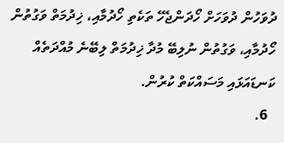ދުވަހުން ދުވަހަށް ހޯދަންޖެހޭ ތަކެތި ހޯދުމާއި، ޚިދުމަތް ވަގުތުން ހޯދުމާއި، ވަގުތުން ނުލިބޭ މުދާ ޚިދުމަތް ލިބޭނެ މުއްދަތެއް ކަނޑައަޅައި މަސައްކަތް ކުރުން.
  6.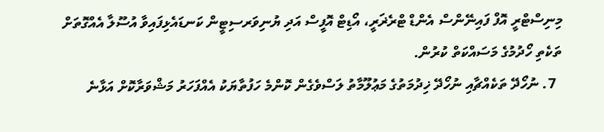މިނިސްޓްރީ އޮފް ފައިނޭންސް އެންޑް ޓްރެޜަރީ، އޯޑިޓް އޮފީސް އަދި ޔުނިވަރސިޓީން ކަނޑައެޅިފައިވާ އުސޫލާ އެއްގޮތަށް ތަކެތި ހޯދުމުގެ މަސައްކަތް ކުރުން.
  7. ނުހޯދޭ ތަކެއްޗާއި ނުހޯދޭ ޚިދުމަތުގެ މަޢުލޫމާތު ލަސްވެގެން ކޮންމެ ހަފުތާޔަކު އެއްފަހަރު މަޝްވަރާކޮށް އަޅާނެ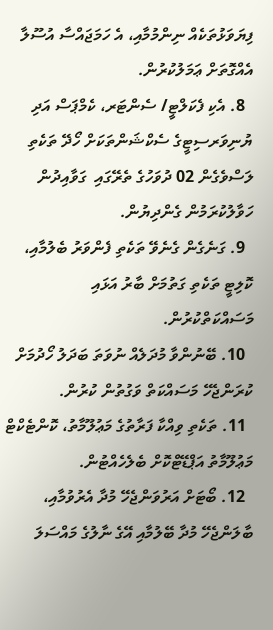ފިޔަވަޅުތަކެއް ނިންމުމާއި، އެ ހަމަޖައްސާ އުސޫލާ އެއްގޮތަށް ޢަމަލުކުރުން.
  8. އެކި ފެކަލްޓީ/ ސެންޓަރ، ކެމްޕަސް އަދި ޔުނިވަރސިޓީގެ ސެކްޝަންތަކަށް ހޯދޭ ތަކެތި ލަސްވެގެން 02 ދުވަހުގެ ތެރޭގައި  ގަވާއިދުން ހަވާލުކުރަމުން ގެންދިޔުން.
  9. ގަނެގެން ގެނެވޭ ތަކެތި ފެންވަރު ބެލުމާއި، ކޮލިޓީ ތަކެތި ގަތުމަށް ބާރު އަޅައި މަސައްކަތްކުރުން.
  10. ބޭނުންވާ މުދަލެއް ނުވަތަ ބަދަލު ހޯދުމަށް ކުރަންޖެހޭ މަސައްކަތް ވަގުތުން ކުރުން.
  11. ތަކެތި ވިއްކާ ފަރާތުގެ މަޢުލޫމާތު، ކޮންޓެކްޓް މަޢުލޫމާތު އަޕްޑޭޓްކޮށް ބެލެހެއްޓުން.
  12. ބޯޓަށް އަރުވަންޖެހޭ މުދާ އެރުވުމާއި، ބާލަންޖެހޭ މުދާ ބޭލުމާއި އޭގެ ނާލުގެ މައްސަލަ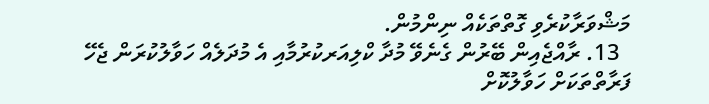މަޝްވަރާކުރެވި ގޮތްތަކެއް ނިންމުން.
  13. ރާއްޖެއިން ބޭރުން ގެނެވޭ މުދާ ކްލިއަރކުރުމާއި އެ މުދަލެއް ހަވާލުކުރަން ޖެހޭ ފަރާތްތަކަށް ހަވާލުކޮށް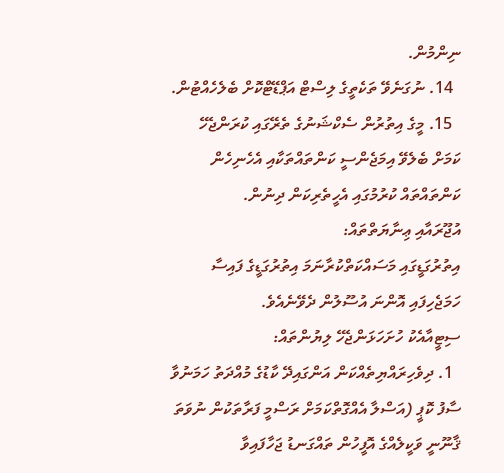ނިންމުން.
  14. ނުގަނެވޭ ތަކެތީގެ ލިސްޓް އަޕްޑޭޓްކޮށް ބެލެހެއްޓުން.
  15. މީގެ އިތުރުން ސެކްޝަނުގެ ތެރޭގައި ކުރަންޖެހޭ ކަމަށް ބެލެވޭ އިމަޖެންސީ ކަންތައްތަކާއި އެހެނިހެން ކަންތައްތައް ކުރުމުގައި އެހީތެރިކަން ދިނުން.
އުޖޫރައާއި ޢިނާޔަތްތައް:
އިތުރުގަޑީގައި މަސައްކަތްކުރާނަމަ އިތުރުގަޑީގެ ފައިސާ ހަމަޖެހިފައި އޮންނަ އުސޫލުން ދެވޭނެއެވެ.
ސިޓީއާއެކު ހުށަހަޅަންޖެހޭ ލިޔުންތައް:
  1. ދިވެހިރައްޔިތެއްކަން އަންގައިދޭ ކާޑުގެ މުއްދަތު ހަމަނުވާ ސާފު ކޮޕީ (އަސްލާ އެއްގޮތްކަމަށް ރަސްމީ ފަރާތަކުން ނުވަތަ ޤާނޫނީ ވަކީލެއްގެ އޮފީހުން ތައްގަނޑު ޖަހާފައިވާ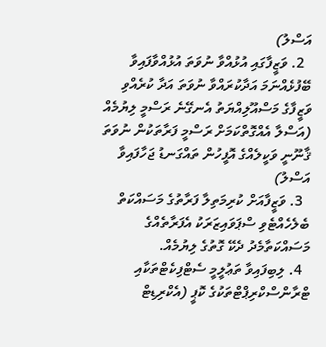އަސްލު)
  2. ވަޒީފާގައި އުޅުއްވާ ނުވަތަ އުޅުއްވާފައިވާ ބޭފުޅެއްނަމަ އަދާކުރައްވާ ނުވަތަ އަދާ ކުރެއްވި ވަޒީފާގެ މަސްއޫލިއްޔަތު އެނގޭނެ ރަސްމީ ލިޔުމެއް (އަސްލާ އެއްގޮތްކަމަށް ރަސްމީ ފަރާތަކުން ނުވަތަ ޤާނޫނީ ވަކީލެއްގެ އޮފީހުން ތައްގަނޑު ޖަހާފައިވާ އަސްލު)
  3. ވަޒީފާއަށް ކުރިމަތިލާ ފަރާތުގެ މަސައްކަތް ބެލެހެއްޓެވި ސްޕަވައިޒަރަކު އެފަރާތެއްގެ މަސައްކަތާމެދު ދެކޭ ގޮތުގެ ލިޔުމެއް.
  4. ލިބިފައިވާ ތަޢުލީމީ ސެޓްފިކެޓްތަކާއި ޓްރާންސްކްރިޕްޓްތަކުގެ ކޮޕީ (އެކްރިޑިޓް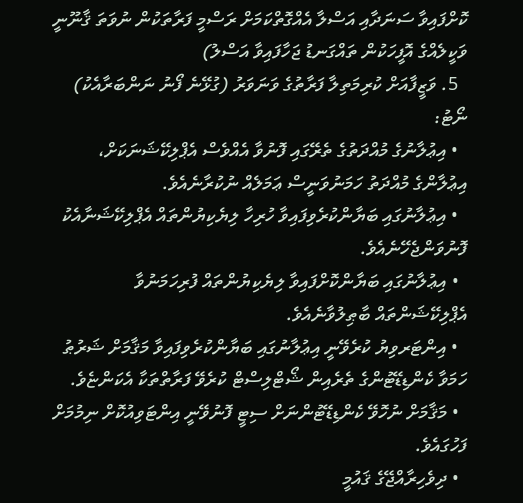ކޮށްފައިވާ ސަނަދާއި އަސްލާ އެއްގޮތްކަމަށް ރަސްމީ ފަރާތަކުން ނުވަތަ ޤާނޫނީ ވަކީލެއްގެ އޮފީހަކުން ތައްގަނޑު ޖަހާފައިވާ އަސްލު)
  5. ވަޒީފާއަށް ކުރިމަތިލާ ފަރާތުގެ ވަނަވަރު (ގުޅޭނެ ފޯނު ނަންބަރާއެކު)
ނޯޓު:
  • އިޢުލާނުގެ މުއްދަތުގެ ތެރޭގައި ފޮނުވާ އެއްވެސް އެޕްލިކޭޝަނަކަށް، އިޢުލާންގެ މުއްދަތު ހަމަނުވަނީސް ޢަމަލެއް ނުކުރާނެއެވެ.
  • އިޢުލާނުގައި ބަޔާންކުރެވިފައިވާ ހުރިހާ ލިޔެކިޔުންތައް އެޕްލިކޭޝަނާއެކު ފޮނުވަންޖެހޭނެއެވެ.
  • އިޢުލާނުގައި ބަޔާންކޮށްފައިވާ ލިޔެކިޔުންތައް ފުރިހަމަނުވާ އެޕްލިކޭޝަންތައް ބާޠިލުވާނެއެވެ.
  • އިންޓަރވިޔު ކުރެވޭނީ އިޢުލާނުގައި ބަޔާންކުރެވިފައިވާ މަޤާމަށް ޝަރުޠު ހަމަވާ ކެންޑިޑޭޓުންގެ ތެރެއިން ޝޯޓްލިސްޓް ކުރެވޭ ފަރާތްތަކާ އެކަންޏެވެ.
  • މަޤާމަށް ނުހޮވޭ ކެންޑިޑޭޓުންނަށް ސިޓީ ފޮނުވޭނީ އިންޓަވިއުކޮށް ނިމުމަށް ފަހުގައެވެ.
  • ދިވެހިރާއްޖޭގެ ޤައުމީ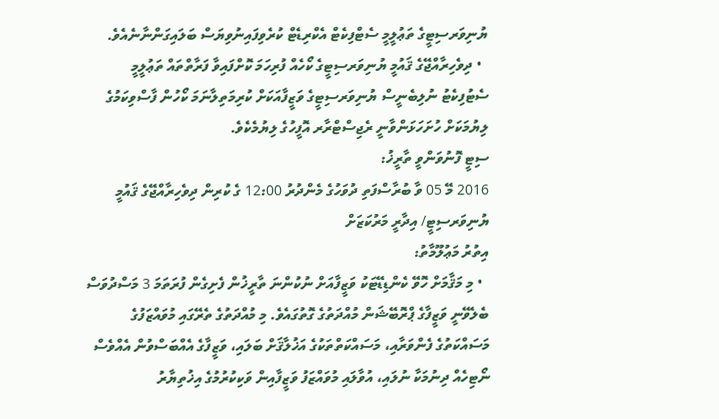ޔުނިވަރސިޓީގެ ތަޢުލީމީ ސެޓްފިކެޓް އެކްރިޑެޓް ކުރެވިފައިނުވިޔަސް ބަލައިގަންނާނެއެވެ.
  • ދިވެހިރާއްޖޭގެ ޤައުމީ ޔުނިވަރސިޓީގެ ކޯހެއް ފުރިހަމަ ކޮށްފައިވާ ފަރާތްތައް ތަޢުލީމީ ސެޓުފިކެޓު ނުލިބެނީސް ޔުނިވަރސިޓީގެ ވަޒީފާއަކަށް ކުރިމަތިލާނަމަ ކޯހުން ފާސްވިކަމުގެ ލިޔުމަކަށް ހުށަހަޅަންވާނީ ރެޖިސްޓްރާރ އޮފީހުގެ ލިޔުމެކެވެ.
ސިޓީ ފޮނުވަންވީ ތާރީޚު:
2016 މޭ 05 ވާ ބުރާސްފަތި ދުވަހުގެ މެންދުރު 12:00 ގެ ކުރިން ދިވެހިރާއްޖޭގެ ޤައުމީ ޔުނިވަރސިޓީ/ އިދާރީ މަރުކަޒަށް
އިތުރު މަޢުލޫމާތު:
  • މި މަޤާމަށް ހޮވޭ ކެންޑިޑޭޓަކު ވަޒީފާއަށް ނުކުންނަ ތާރީޚުން ފެށިގެން ފުރަތަމަ 3 މަސްދުވަސް ބެލެވޭނީ ވަޒީފާގެ ޕްރޮބޭޝަން މުއްދަތުގެ ގޮތުގައެވެ. މި މުއްދަތުގެ ތެރޭގައި މުވައްޒަފުގެ މަސައްކަތުގެ ފެންވަރާއި، މަސައްކަތްތަކުގެ އަޚުލާޤަށް ބަލައި، ވަޒީފާގެ އެއްބަސްވުން އެއްވެސް ނޯޓިހެއް ދިނުމަކާ ނުލައި، އުވާލައި މުވައްޒަފު ވަޒީފާއިން ވަކިކުރުމުގެ އިޚުތިޔާރު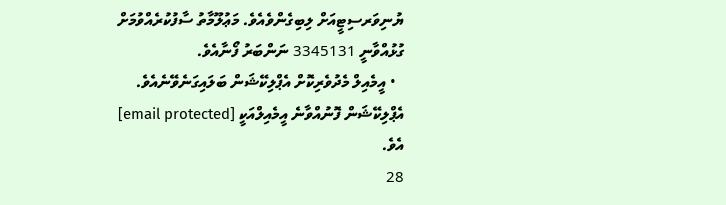ޔުނިވަރސިޓީއަށް ލިބިގެންވެއެވެ. މަޢުލޫމާތު ސާފުކުރެއްވުމަށް ގުޅުއްވާނީ 3345131 ނަންބަރު ފޯނާއެވެ.
  • އީމެއިލް މެދުވެރިކޮށް އެޕްލިކޭޝަން ބަލައިގަނެވޭނެއެވެ. އެޕްލިކޭޝަން ފޮނުއްވާނެ އީމެއިލްއަކީ [email protected] އެވެ.
28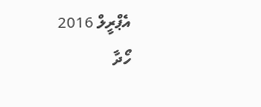އެޕްރީލް 2016
ހޯދާ